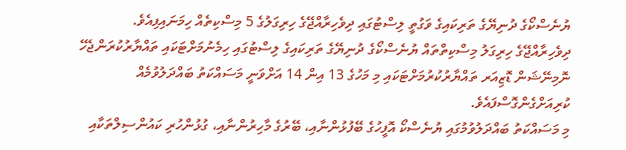ޔުނެސްކޯގެ ދުނިޔޭގެ ތަރިކައިގެ ވަގުތީ ލިސްޓުގައި ދިވެހިރާއްޖޭގެ ހިރިގަލުގެ 5 މިސްކިތެއް ހިމަނައިފިއެވެ.
ދިވެހިރާއްޖޭގެ ހިރިގަލު މިސްކިތްތައް ޔުނެސްކޯގެ ދުނިޔޭގެ ތަރިކައިގެ ލިސްޓުގައި ހިމެނުމަށްޓަކައި ތައްޔާރުކުރަންޖެހޭ ނޮމިނޭޝަން ޑޮޒިއަރ ތައްޔާރުކުރުމަށްޓަކައި މި މަހުގެ 13 އިން 14 އަށްވަނީ މަސައްކަތު ބައްދަލުވުމެއް ކުރިއަށްގެންގޮސްފައެވެ.
މި މަސައްކަތު ބައްދަލުވުމުގައި ޔުނެސްކޯ އޮފީހުގެ ބޭފުޅުންނާއި، ބޭރުގެ މާހިރުންނާއި، ގުޅުންހުރި ކައުންސިލްތަކާއި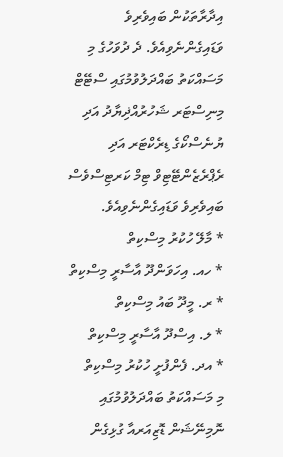އިދާރާތަކުން ބައިވެރިވެ ވަޑައިގެންނެވިއެވެ. ދެ ދުވަހުގެ މި މަސައްކަތު ބައްދަލުވުމުގައި ސްޓޭޓް މިނިސްޓަރ ޝަހުރުއްޛިޔާދު އަދި ޔުނެސްކޯގެ ޑިރެކްޓަރ އަދި ރެޕްރެޒެންޓޭޓިވް ޓިމް ކަރޓިސްވެސް ބައިވެރިވެ ވަޑައިގެންނެވިއެވެ.
* މާލޭ ހުކުރު މިސްކިތް
* ހއ. އިހަވަންދޫ އާސާރީ މިސްކިތް
* ރ. މީދޫ ބައު މިސްކިތް
* ލ. އިސްދޫ އާސާރީ މިސްކިތް
* އދ. ފެންފުށީ ހުކުރު މިސްކިތް
މި މަސައްކަތު ބައްދަލުވުމުގައި ނޮމިނޭޝަން ޑޮޒިއަރއާ ގުޅިގެން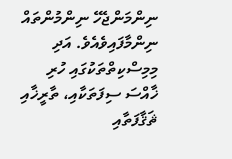ނިންމަންޖެހޭ ނިންމުންތައް ނިންމާފައިވެއެވެ. އަދި މިމިސްކިތްތަކުގައި ހުރި ޚާއްސަ ސިފަތަކާއި، ތާރީޚާއި ޘަޤާފަތާއި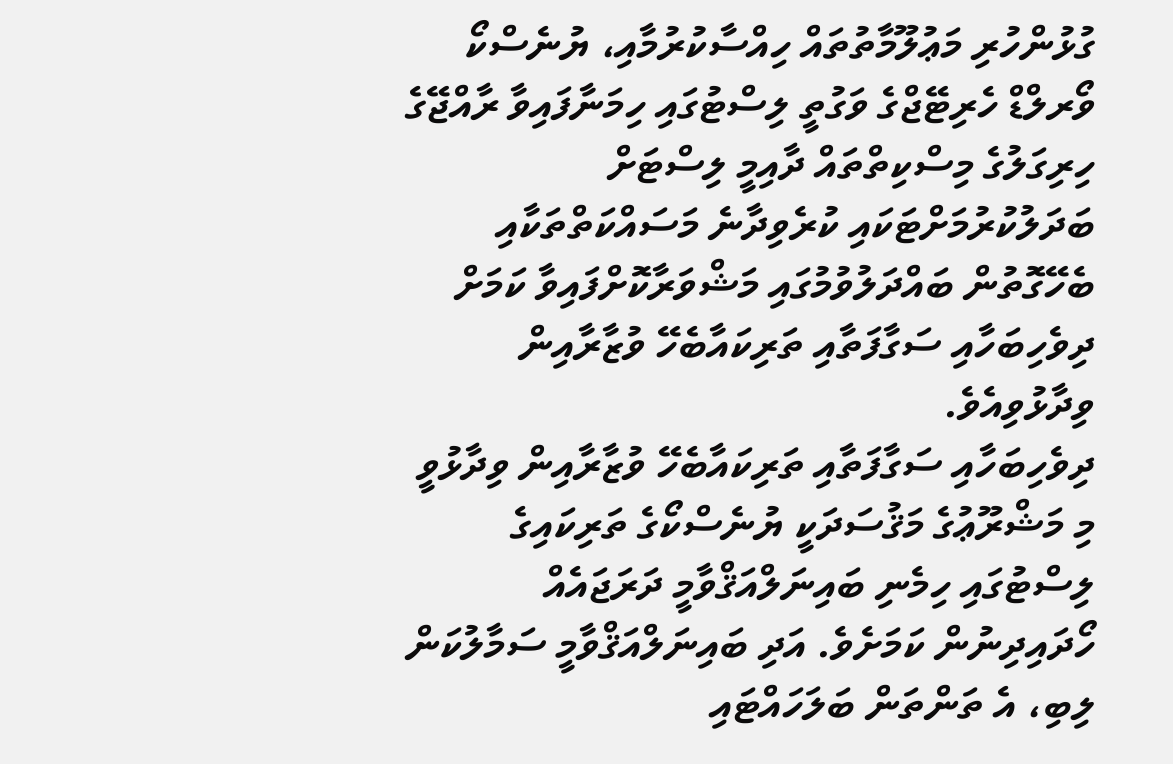ގުޅުންހުރި މަޢުލޫމާތުތައް ހިއްސާކުރުމާއި، ޔުނެސްކޯ ވޯރލްޑް ހެރިޓޭޖްގެ ވަގުތީ ލިސްޓުގައި ހިމަނާފައިވާ ރާއްޖޭގެ ހިރިގަލުގެ މިސްކިތްތައް ދާއިމީ ލިސްޓަށް ބަދަލުކުރުމަށްޓަކައި ކުރެވިދާނެ މަސައްކަތްތަކާއި ބެހޭގޮތުން ބައްދަލުވުމުގައި މަޝްވަރާކޮށްފައިވާ ކަމަށް ދިވެހިބަހާއި ސަގާފަތާއި ތަރިކައާބެހޭ ވުޒާރާއިން ވިދާޅުވިއެވެ.
ދިވެހިބަހާއި ސަގާފަތާއި ތަރިކައާބެހޭ ވުޒާރާއިން ވިދާޅުވީ މި މަޝްރޫޢުގެ މަޤުސަދަކީ ޔުނެސްކޯގެ ތަރިކައިގެ ލިސްޓުގައި ހިމެނި ބައިނަލްއަޤްވާމީ ދަރަޖައެއް ހޯދައިދިނުން ކަމަށެވެ. އަދި ބައިނަލްއަޤްވާމީ ސަމާލުކަން ލިބި، އެ ތަންތަން ބަލަހައްޓައި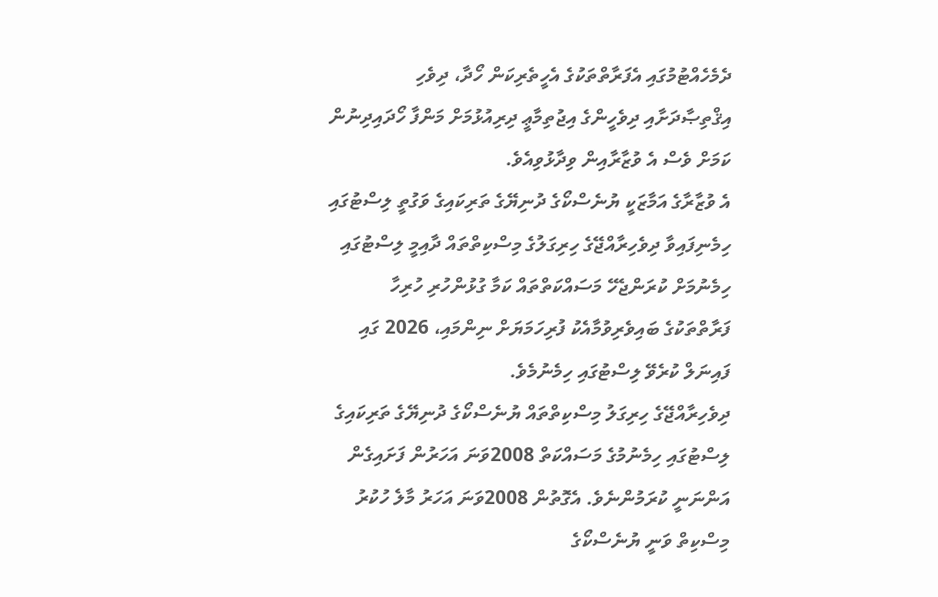ދެމެހެއްޓުމުގައި އެފަރާތްތަކުގެ އެހީތެރިކަން ހޯދާ، ދިވެހި އިޤްތިޞާދަށާއި ދިވެހީންގެ އިޖުތިމާޢީ ދިރިއުޅުމަށް މަންފާ ހޯދައިދިނުން ކަމަށް ވެސް އެ ވުޒާރާއިން ވިދާޅުވިއެވެ.
އެ ވުޒާރާގެ އަމާޒަކީ ޔުނެސްކޯގެ ދުނިޔޭގެ ތަރިކައިގެ ވަގުތީ ލިސްޓުގައި ހިމެނިފައިވާ ދިވެހިރާއްޖޭގެ ހިރިގަލުގެ މިސްކިތްތައް ދާއިމީ ލިސްޓުގައި ހިމެނުމަށް ކުރަންޖެހޭ މަސައްކަތްތައް ކަމާ ގުޅުންހުރި ހުރިހާ ފަރާތްތަކުގެ ބައިވެރިވުމާއެކު ފުރިހަމަޔަށް ނިންމައި، 2026 ގައި ފައިނަލް ކުރެވޭ ލިސްޓުގައި ހިމެނުމެވެ.
ދިވެހިރާއްޖޭގެ ހިރިގަލު މިސްކިތްތައް ޔުނެސްކޯގެ ދުނިޔޭގެ ތަރިކައިގެ ލިސްޓުގައި ހިމެނުމުގެ މަސައްކަތް 2008ވަނަ އަހަރުން ފަށައިގެން އަންނަނީ ކުރަމުންނެވެ. އެގޮތުން 2008ވަނަ އަހަރު މާލެ ހުކުރު މިސްކިތް ވަނީ ޔުނެސްކޯގެ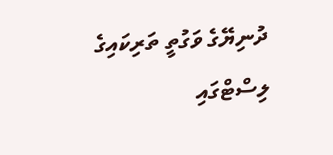ދުނިޔޭގެ ވަގުތީ ތަރިކައިގެ ލިސްޓްގައި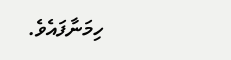ހިމަނާފައެވެ.